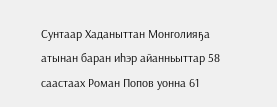Сунтаар Хаданыттан Монголияҕа атынан баран иһэр айанньыттар 58 саастаах Роман Попов уонна 61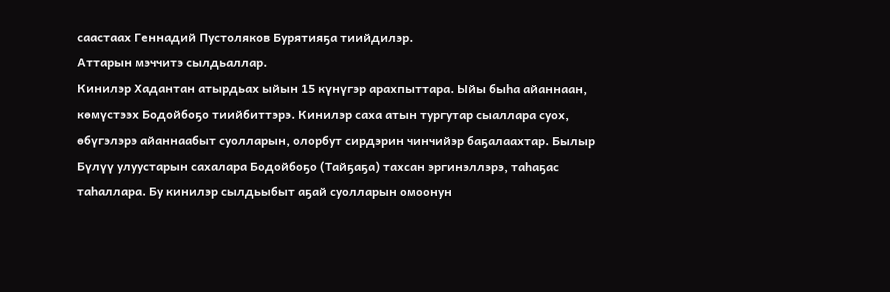саастаах Геннадий Пустоляков Бурятияҕа тиийдилэр.
Аттарын мэччитэ сылдьаллар.
Кинилэр Хадантан атырдьах ыйын 15 күнүгэр арахпыттара. Ыйы быһа айаннаан, көмүстээх Бодойбоҕо тиийбиттэрэ. Кинилэр саха атын тургутар сыаллара суох, өбүгэлэрэ айаннаабыт суолларын, олорбут сирдэрин чинчийэр баҕалаахтар. Былыр Бүлүү улуустарын сахалара Бодойбоҕо (Тайҕаҕа) тахсан эргинэллэрэ, таһаҕас таһаллара. Бу кинилэр сылдьыбыт аҕай суолларын омоонун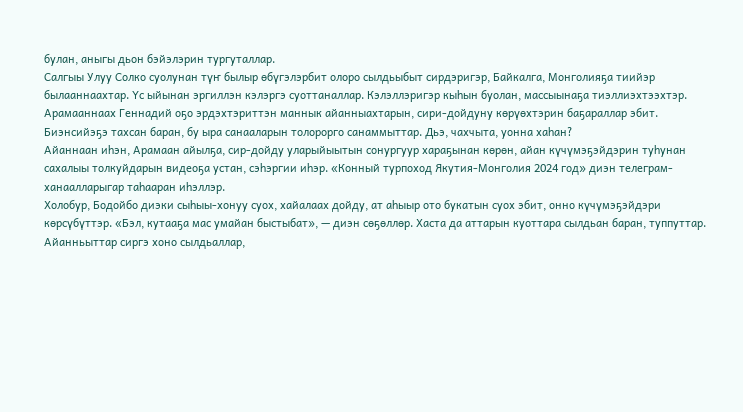булан, аныгы дьон бэйэлэрин тургуталлар.
Салгыы Улуу Солко суолунан түҥ былыр өбүгэлэрбит олоро сылдьыбыт сирдэригэр, Байкалга, Монголияҕа тиийэр былааннаахтар. Үс ыйынан эргиллэн кэлэргэ суоттаналлар. Кэлэллэригэр кыһын буолан, массыынаҕа тиэллиэхтээхтэр.
Арамааннаах Геннадий оҕо эрдэхтэриттэн маннык айанныахтарын, сири-дойдуну көрүөхтэрин баҕараллар эбит. Биэнсийэҕэ тахсан баран, бу ыра санааларын толорорго санаммыттар. Дьэ, чахчыта, уонна хаһан?
Айаннаан иһэн, Арамаан айылҕа, сир-дойду уларыйыытын сонургуур хараҕынан көрөн, айан күчүмэҕэйдэрин туһунан сахалыы толкуйдарын видеоҕа устан, сэһэргии иһэр. «Конный турпоход Якутия-Монголия 2024 год» диэн телеграм-ханаалларыгар таһааран иһэллэр.
Холобур, Бодойбо диэки сыһыы-хонуу суох, хайалаах дойду, ат аһыыр ото букатын суох эбит, онно күчүмэҕэйдэри көрсүбүттэр. «Бэл, кутааҕа мас умайан быстыбат», — диэн сөҕөллөр. Хаста да аттарын куоттара сылдьан баран, туппуттар. Айанньыттар сиргэ хоно сылдьаллар,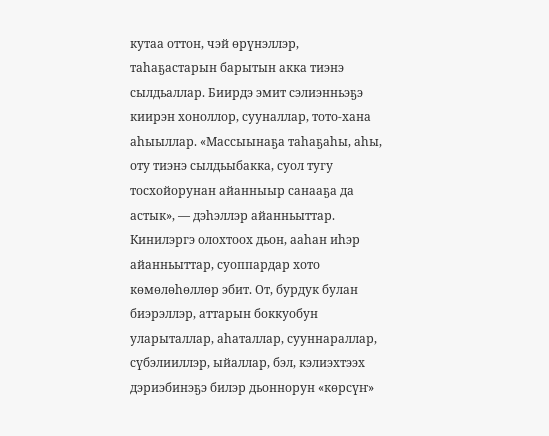кутаа оттон, чэй өрүнэллэр, таһаҕастарын барытын акка тиэнэ сылдьаллар. Биирдэ эмит сэлиэнньэҕэ киирэн хоноллор, сууналлар, тото-хана аһыыллар. «Массыынаҕа таһаҕаһы, аһы, оту тиэнэ сылдьыбакка, суол тугу тосхойорунан айанныыр санааҕа да астык», — дэһэллэр айанньыттар.
Кинилэргэ олохтоох дьон, ааһан иһэр айанньыттар, суоппардар хото көмөлөһөллөр эбит. От, бурдук булан биэрэллэр, аттарын боккуобун уларыталлар, аһаталлар, сууннараллар, сүбэлииллэр, ыйаллар, бэл, кэлиэхтээх дэриэбинэҕэ билэр дьоннорун «көрсүҥ»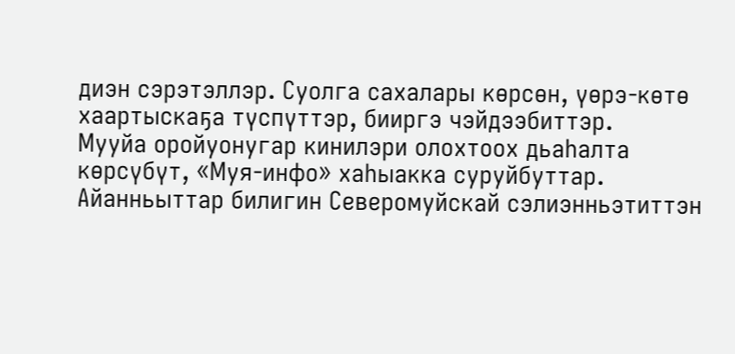диэн сэрэтэллэр. Суолга сахалары көрсөн, үөрэ-көтө хаартыскаҕа түспүттэр, бииргэ чэйдээбиттэр.
Мууйа оройуонугар кинилэри олохтоох дьаһалта көрсүбүт, «Муя-инфо» хаһыакка суруйбуттар.
Айанньыттар билигин Северомуйскай сэлиэнньэтиттэн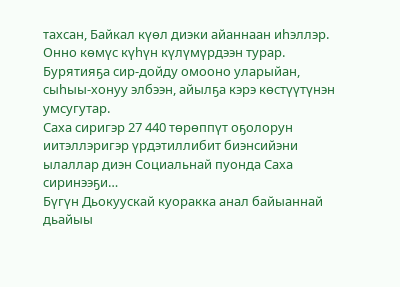тахсан, Байкал күөл диэки айаннаан иһэллэр. Онно көмүс күһүн күлүмүрдээн турар. Бурятияҕа сир-дойду омооно уларыйан, сыһыы-хонуу элбээн, айылҕа кэрэ көстүүтүнэн умсугутар.
Саха сиригэр 27 440 төрөппүт оҕолорун иитэллэригэр үрдэтиллибит биэнсийэни ылаллар диэн Социальнай пуонда Саха сиринээҕи…
Бүгүн Дьокуускай куоракка анал байыаннай дьайыы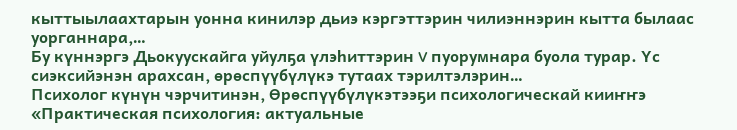кыттыылаахтарын уонна кинилэр дьиэ кэргэттэрин чилиэннэрин кытта былаас уорганнара,…
Бу күннэргэ Дьокуускайга уйулҕа үлэһиттэрин V пуорумнара буола турар. Үс сиэксийэнэн арахсан, өрөспүүбүлүкэ тутаах тэрилтэлэрин…
Психолог күнүн чэрчитинэн, Өрөспүүбүлүкэтээҕи психологическай кииҥҥэ «Практическая психология: актуальные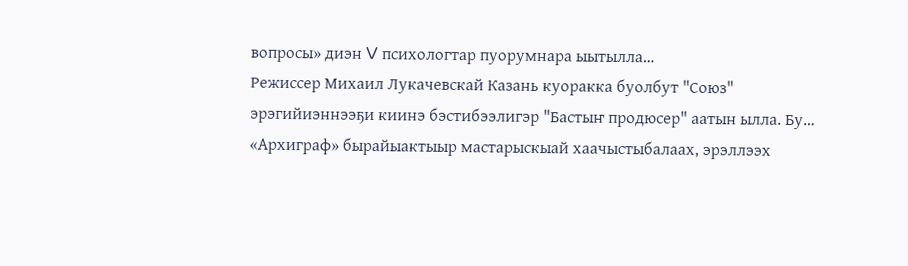вопросы» диэн V психологтар пуорумнара ыытылла…
Режиссер Михаил Лукачевскай Казань куоракка буолбут "Союз" эрэгийиэннээҕи киинэ бэстибээлигэр "Бастыҥ продюсер" аатын ылла. Бу…
«Архиграф» бырайыактыыр мастарыскыай хаачыстыбалаах, эрэллээх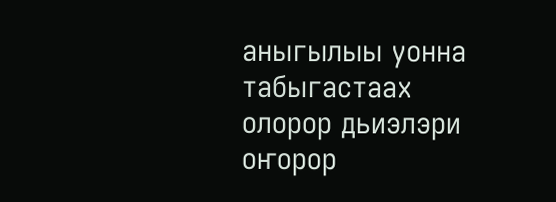аныгылыы уонна табыгастаах олорор дьиэлэри оҥорор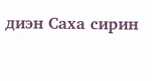диэн Саха сирин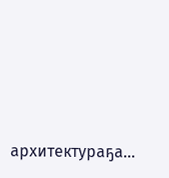архитектураҕа…